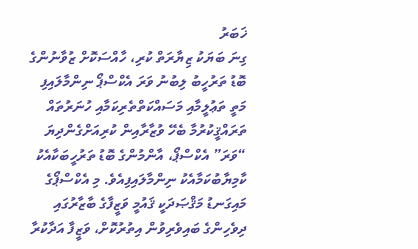ޚަބަރު
ގިނަ ބަޔަކު ޒިޔާރަތް ކުރި، ހާއްސަކޮށް ޒުވާނުންގެ ބޮޑު ތަރުހީބު ލިބުނު ވަރަ އެކްސްޕޯ ނިންމާލައިފި
މަތީ ތަޢުލީމާއި މަސައްކަތްތެރިކަމާއި ހުނަރުތައް ތަރައްޤީކުރުމާ ބެހޭ ވުޒާރާއިން ކުރިއަށްގެންދިޔަ “ވަރަ” އެކްސްޕޯ، އާންމުންގެ ބޮޑު ތަރުހީބަކާއެކު ކާމިޔާބުކަމާއެކު ނިންމާލައިފިއެވެ. މި އެކްސްޕޯގެ މައިގަނޑު މަޤްޞަދަކީ ޤައުމީ ވަޒީފާގެ ބާޒާރުގައި ދިވެހިންގެ ބައިވެރިވުން އިތުރުކޮށް، ވަޒީފާ އަދާކުރާ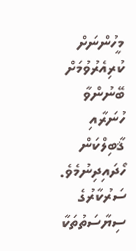މީހުންނަށް ކުރިއެރުވުމަށް ބޭނުންވާ ހުނަރާއި ޤާބިލްކަން ހޯދައިދިނުމެވެ.
ސަރުކާރުގެ ސިޔާސަތުތަކާ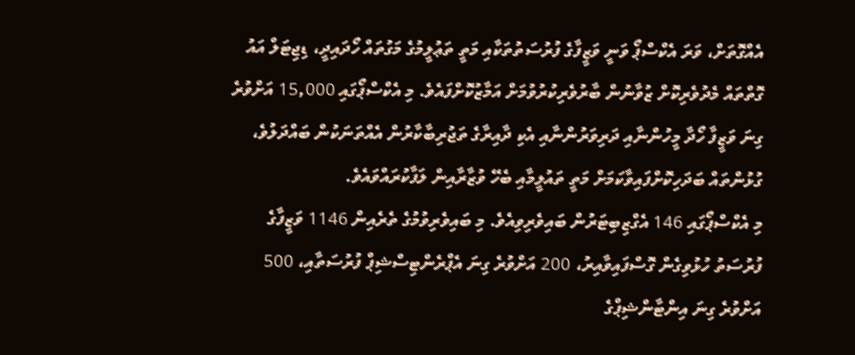އެއްގޮތަށް، ވަރަ އެކްސްޕޯ ވަނީ ވަޒީފާގެ ފުރުސަތުތަކާއި މަތީ ތަޢުލީމުގެ މަގުތައް ހޯދައިދީ، ޑިޖިޓަލް އައު ގޮތްތައް މެދުވެރިކޮށް ޒުވާނުން ބާރުވެރިކުރުވުމަށް އަމާޒުކޮށްފައެވެ. މި އެކްސްޕޯގައި 15,000 އަށްވުރެ ގިނަ ވަޒީފާ ހޯދާ މީހުންނާއި ދަރިވަރުންނާއި އެކި ދާއިރާގެ ތަޖުރިބާކާރުން އެއްތަނަކުން ބައްދަލުވެ، ގުޅުންތައް ބަދަހިކޮށްފައިވާކަމަށް މަތީ ތައުލީމާއި ބެހޭ ވުޒާރާއިން ލަފާކުރައްވައެވެ.
މި އެކްސްޕޯގައި 146 އެގްޒިބިޓަރުން ބައިވެރިވިއެވެ. މި ބައިވެރިވުމުގެ ތެރެއިން 1146 ވަޒީފާގެ ފުރުސަތު ހުޅުވިގެން ގޮސްފައިވާއިރު، 200 އަށްވުރެ ގިނަ އެޕްރެންޓިސްޝިޕް ފުރުސަތާއި، 500 އަށްވުރެ ގިނަ އިންޓާންޝިޕްގެ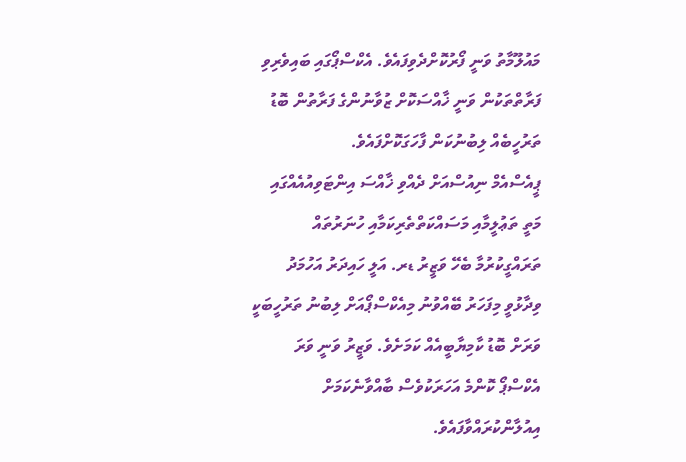މައުލޫމާތު ވަނީ ފޯރުކޮށްދެވިފައެވެ. އެކްސްޕޯގައި ބައިވެރިވި ފަރާތްތަކުން ވަނީ ޚާއްސަކޮށް ޒުވާނުންގެ ފަރާތުން ބޮޑު ތަރުހީބެއް ލިބުނުކަން ފާހަގަކޮށްފައެވެ.
ޕީއެސްއެމް ނިއުސްއަށް ދެއްވި ޚާއްސަ އިންޓަވިއުއެއްގައި މަތީ ތަޢުލީމާއި މަސައްކަތްތެރިކަމާއި ހުނަރުތައް ތަރައްގީކުރުމާ ބެހޭ ވަޒީރު ޑރ. އަލީ ހައިދަރު އަހުމަދު ވިދާޅުވީ މިފަހަރު ބޭއްވުނު މިއެކްސްޕޯއަށް ލިބުނު ތަރުހީބަކީ ވަރަށް ބޮޑު ކާމިޔާބީއެއް ކަމަށެވެ. ވަޒީރު ވަނީ ވަރަ އެކްސްޕޯ ކޮންމެ އަހަރަކުވެސް ބާއްވާނެކަމަށް އިއުލާންކުރައްވާފައެވެ.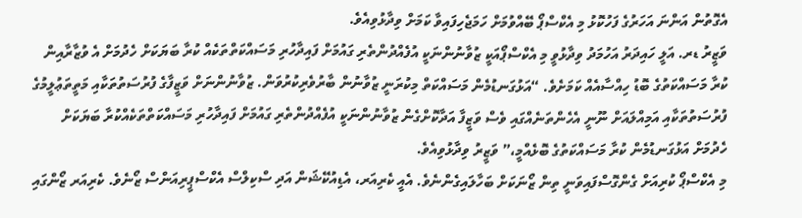އެގޮތުން އަންނަ އަހަރުގެ ފަހުކޮޅު މި އެކްސްޕޯ ބޭއްވުމަށް ހަމަޖެހިފައިވާ ކަމަށް ވިދާޅުވިއެވެ.
ވަޒީރު ޑރ. އަލީ ހައިދަރު އަހުމަދު ވިދާޅުވީ މި އެކްސްޕޯއަކީ ޒުވާނުންނަކީ އުފެއްދުންތެރި ގައުމަށް ފައިދާހުރި މަސައްކަތްތަކެއް ކުރާ ބަޔަކަށް ހެދުމަށް އެ ވުޒާރާއިން ކުރާ މަސައްކަތުގެ ބޮޑު ހިއްސާއެއް ކަމަށެވެ. “އަޅުގަނޑުމެން މަސައްކަތް މިކުރަނީ ޒުވާނުން ބާރުވެރިކުރުވަން. ޒުވާނުންނަށް ވަޒީފާގެ ފުރުސަތުތަކާއި މަތީތަޢުލީމުގެ ފުރުސަތުތަކާއި އަމިއްލައަށް ނޫނީ އެހެންތަނެއްގައި ވެސް ވަޒީފާ އަދާކޮށްގެން ޒުވާނުންނަކީ އުފެއްދުންތެރި ގައުމަށް ފައިދާހުރި މަސައްކަތްތަކެއްކުރާ ބަޔަކަށް ހެދުމަށް އަޅުގަނޑުމެން ކުރާ މަސައްކަތުގެ ބޮޅެއްމީ،” ވަޒީރު ވިދާޅުވިއެވެ.
މި އެކްސްޕޯ ކުރިއަށް ގެންގޮސްފައިވަނީ ތިން ޒޯނަކަށް ބަހާލައިގެންނެވެ. އެއީ ކެރިއަރ، އެޑިއުކޭޝަން އަދި ސްކިލްސް އެކްސްޕީރިއަންސް ޒޯނެވެ. ކެރިއަރ ޒޯންގައި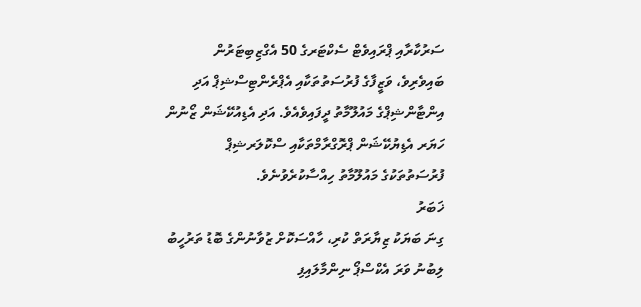ސަރުކާރާއި ޕްރައިވެޓް ސެކްޓަރގެ 50 އެގްޒިބިޓަރުން ބައިވެރިވެ، ވަޒީފާގެ ފުރުސަތުތަކާއި އެޕްރެންޓިސްޝިޕް އަދި އިންޓާންޝިޕްގެ މައުލޫމާތު ދީފައިވެއެވެ. އަދި އެޑިއުކޭޝަން ޒޯނުން ހަޔަރ އެޑިޔުކޭޝަން ޕްރޮގްރާމްތަކާއި ސްކޮލަރޝިޕް ފުރުސަތުތަކުގެ މައުލޫމާތު ހިއްސާކުރެވުނެވެ.
ޚަބަރު
ގިނަ ބަޔަކު ޒިޔާރަތް ކުރި، ހާއްސަކޮށް ޒުވާނުންގެ ބޮޑު ތަރުހީބު ލިބުނު ވަރަ އެކްސްޕޯ ނިންމާލައިފި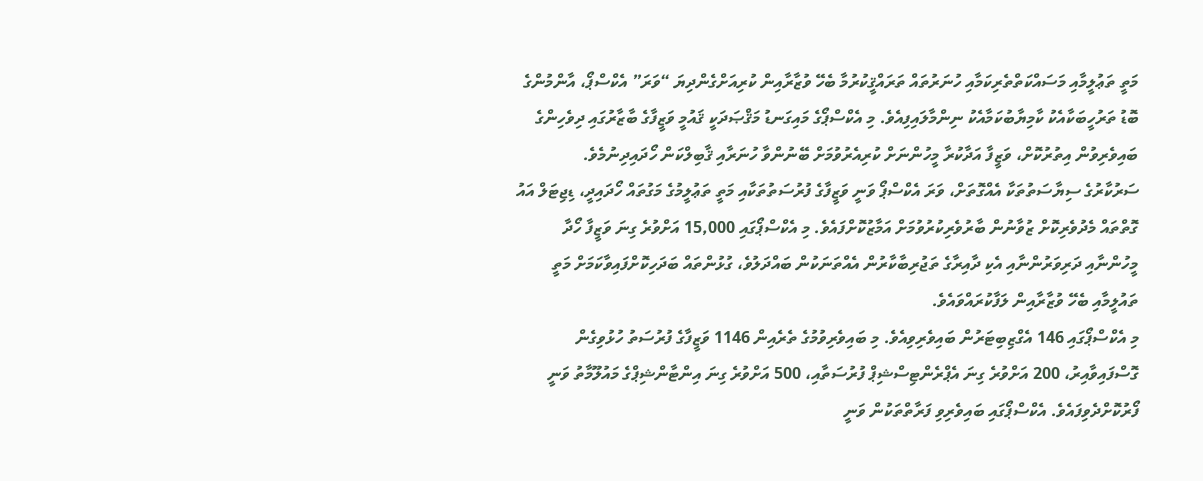މަތީ ތަޢުލީމާއި މަސައްކަތްތެރިކަމާއި ހުނަރުތައް ތަރައްޤީކުރުމާ ބެހޭ ވުޒާރާއިން ކުރިއަށްގެންދިޔަ “ވަރަ” އެކްސްޕޯ، އާންމުންގެ ބޮޑު ތަރުހީބަކާއެކު ކާމިޔާބުކަމާއެކު ނިންމާލައިފިއެވެ. މި އެކްސްޕޯގެ މައިގަނޑު މަޤްޞަދަކީ ޤައުމީ ވަޒީފާގެ ބާޒާރުގައި ދިވެހިންގެ ބައިވެރިވުން އިތުރުކޮށް، ވަޒީފާ އަދާކުރާ މީހުންނަށް ކުރިއެރުވުމަށް ބޭނުންވާ ހުނަރާއި ޤާބިލްކަން ހޯދައިދިނުމެވެ.
ސަރުކާރުގެ ސިޔާސަތުތަކާ އެއްގޮތަށް، ވަރަ އެކްސްޕޯ ވަނީ ވަޒީފާގެ ފުރުސަތުތަކާއި މަތީ ތަޢުލީމުގެ މަގުތައް ހޯދައިދީ، ޑިޖިޓަލް އައު ގޮތްތައް މެދުވެރިކޮށް ޒުވާނުން ބާރުވެރިކުރުވުމަށް އަމާޒުކޮށްފައެވެ. މި އެކްސްޕޯގައި 15,000 އަށްވުރެ ގިނަ ވަޒީފާ ހޯދާ މީހުންނާއި ދަރިވަރުންނާއި އެކި ދާއިރާގެ ތަޖުރިބާކާރުން އެއްތަނަކުން ބައްދަލުވެ، ގުޅުންތައް ބަދަހިކޮށްފައިވާކަމަށް މަތީ ތައުލީމާއި ބެހޭ ވުޒާރާއިން ލަފާކުރައްވައެވެ.
މި އެކްސްޕޯގައި 146 އެގްޒިބިޓަރުން ބައިވެރިވިއެވެ. މި ބައިވެރިވުމުގެ ތެރެއިން 1146 ވަޒީފާގެ ފުރުސަތު ހުޅުވިގެން ގޮސްފައިވާއިރު، 200 އަށްވުރެ ގިނަ އެޕްރެންޓިސްޝިޕް ފުރުސަތާއި، 500 އަށްވުރެ ގިނަ އިންޓާންޝިޕްގެ މައުލޫމާތު ވަނީ ފޯރުކޮށްދެވިފައެވެ. އެކްސްޕޯގައި ބައިވެރިވި ފަރާތްތަކުން ވަނީ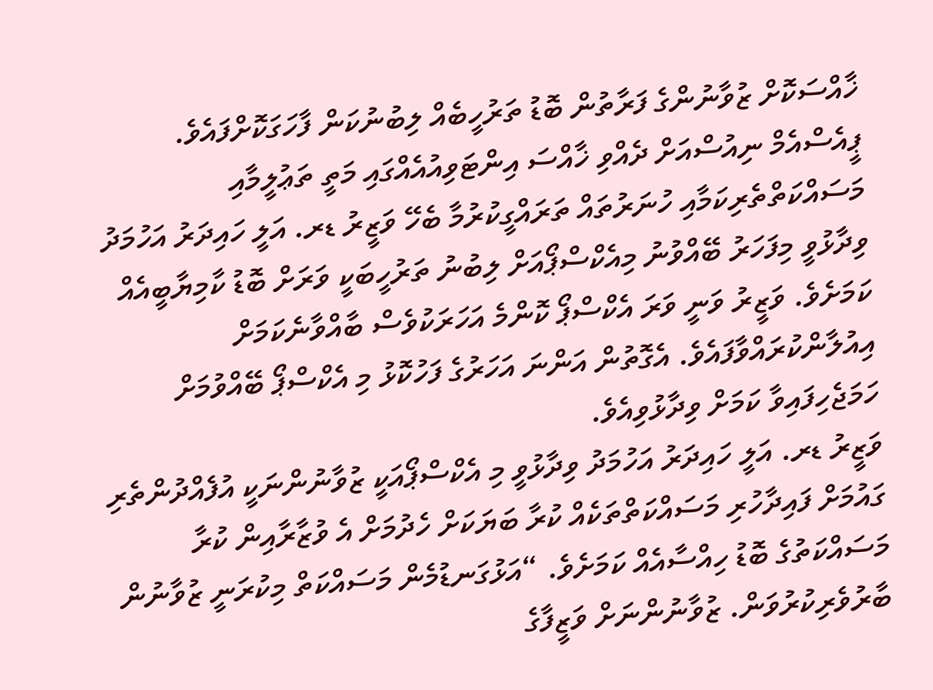ޚާއްސަކޮށް ޒުވާނުންގެ ފަރާތުން ބޮޑު ތަރުހީބެއް ލިބުނުކަން ފާހަގަކޮށްފައެވެ.
ޕީއެސްއެމް ނިއުސްއަށް ދެއްވި ޚާއްސަ އިންޓަވިއުއެއްގައި މަތީ ތަޢުލީމާއި މަސައްކަތްތެރިކަމާއި ހުނަރުތައް ތަރައްގީކުރުމާ ބެހޭ ވަޒީރު ޑރ. އަލީ ހައިދަރު އަހުމަދު ވިދާޅުވީ މިފަހަރު ބޭއްވުނު މިއެކްސްޕޯއަށް ލިބުނު ތަރުހީބަކީ ވަރަށް ބޮޑު ކާމިޔާބީއެއް ކަމަށެވެ. ވަޒީރު ވަނީ ވަރަ އެކްސްޕޯ ކޮންމެ އަހަރަކުވެސް ބާއްވާނެކަމަށް އިއުލާންކުރައްވާފައެވެ. އެގޮތުން އަންނަ އަހަރުގެ ފަހުކޮޅު މި އެކްސްޕޯ ބޭއްވުމަށް ހަމަޖެހިފައިވާ ކަމަށް ވިދާޅުވިއެވެ.
ވަޒީރު ޑރ. އަލީ ހައިދަރު އަހުމަދު ވިދާޅުވީ މި އެކްސްޕޯއަކީ ޒުވާނުންނަކީ އުފެއްދުންތެރި ގައުމަށް ފައިދާހުރި މަސައްކަތްތަކެއް ކުރާ ބަޔަކަށް ހެދުމަށް އެ ވުޒާރާއިން ކުރާ މަސައްކަތުގެ ބޮޑު ހިއްސާއެއް ކަމަށެވެ. “އަޅުގަނޑުމެން މަސައްކަތް މިކުރަނީ ޒުވާނުން ބާރުވެރިކުރުވަން. ޒުވާނުންނަށް ވަޒީފާގެ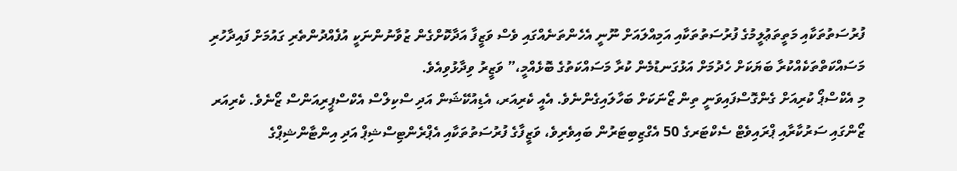ފުރުސަތުތަކާއި މަތީތަޢުލީމުގެ ފުރުސަތުތަކާއި އަމިއްލައަށް ނޫނީ އެހެންތަނެއްގައި ވެސް ވަޒީފާ އަދާކޮށްގެން ޒުވާނުންނަކީ އުފެއްދުންތެރި ގައުމަށް ފައިދާހުރި މަސައްކަތްތަކެއްކުރާ ބަޔަކަށް ހެދުމަށް އަޅުގަނޑުމެން ކުރާ މަސައްކަތުގެ ބޮޅެއްމީ،” ވަޒީރު ވިދާޅުވިއެވެ.
މި އެކްސްޕޯ ކުރިއަށް ގެންގޮސްފައިވަނީ ތިން ޒޯނަކަށް ބަހާލައިގެންނެވެ. އެއީ ކެރިއަރ، އެޑިއުކޭޝަން އަދި ސްކިލްސް އެކްސްޕީރިއަންސް ޒޯނެވެ. ކެރިއަރ ޒޯންގައި ސަރުކާރާއި ޕްރައިވެޓް ސެކްޓަރގެ 50 އެގްޒިބިޓަރުން ބައިވެރިވެ، ވަޒީފާގެ ފުރުސަތުތަކާއި އެޕްރެންޓިސްޝިޕް އަދި އިންޓާންޝިޕްގެ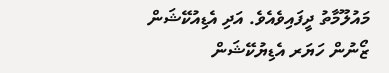މައުލޫމާތު ދީފައިވެއެވެ. އަދި އެޑިއުކޭޝަން ޒޯނުން ހަޔަރ އެޑިޔުކޭޝަން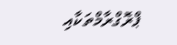ޕްރޮގްރާމްތަކާއި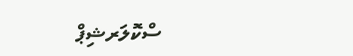ސްކޮލަރޝިޕް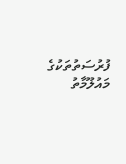ފުރުސަތުތަކުގެ މައުލޫމާތު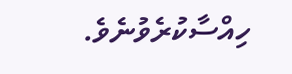ހިއްސާކުރެވުނެވެ.